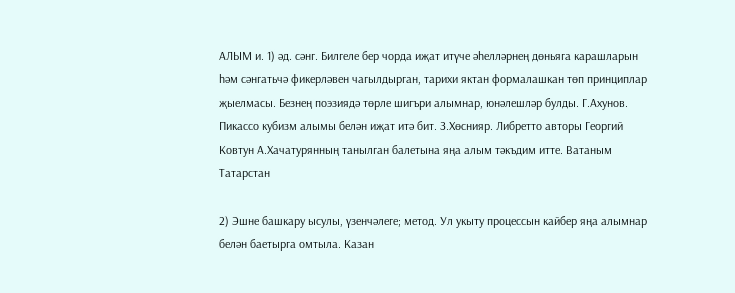АЛЫМ и. 1) әд. сәнг. Билгеле бер чорда иҗат итүче әһелләрнең дөньяга карашларын һәм сәнгатьчә фикерләвен чагылдырган, тарихи яктан формалашкан төп принциплар җыелмасы. Безнең поэзиядә төрле шигъри алымнар, юнәлешләр булды. Г.Ахунов. Пикассо кубизм алымы белән иҗат итә бит. З.Хөснияр. Либретто авторы Георгий Ковтун А.Хачатурянның танылган балетына яңа алым тәкъдим итте. Ватаным Татарстан

2) Эшне башкару ысулы, үзенчәлеге; метод. Ул укыту процессын кайбер яңа алымнар белән баетырга омтыла. Казан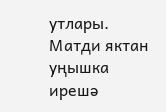утлары. Матди яктан уңышка ирешә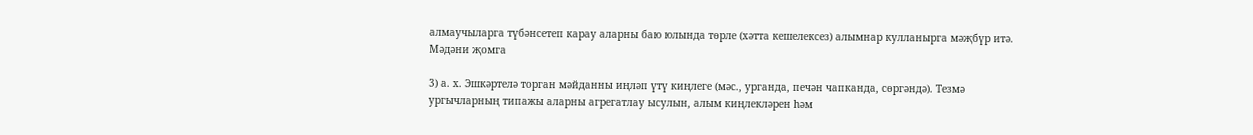алмаучыларга түбәнсетеп карау аларны баю юлында төрле (хәтта кешелексез) алымнар кулланырга мәҗбүр итә. Мәдәни җомга

3) а. х. Эшкәртелә торган мәйданны иңләп үтү киңлеге (мәс., урганда, печән чапканда, сөргәндә). Тезмә ургычларның типажы аларны агрегатлау ысулын, алым киңлекләрен һәм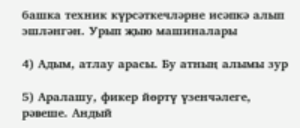башка техник күрсәткечләрне исәпкә алып эшләнгән. Урып җыю машиналары

4) Адым, атлау арасы. Бу атның алымы зур

5) Аралашу, фикер йөртү үзенчәлеге, рәвеше. Андый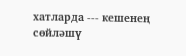хатларда --- кешенең сөйләшү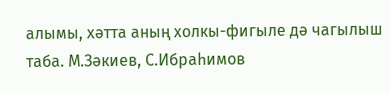алымы, хәтта аның холкы-фигыле дә чагылыш таба. М.Зәкиев, С.Ибраһимов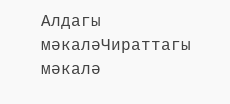Алдагы мәкаләЧираттагы мәкалә